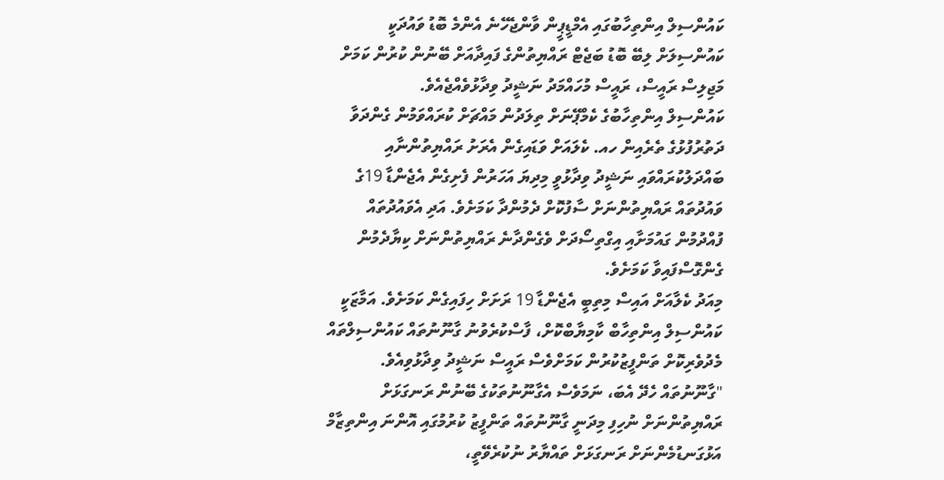ކައުންސިލް އިންތިހާބުގައި އެމްޑީޕީން ވާންޖެހޭނެ އެންމެ ބޮޑު ވައުދަކީ ކައުންސިލަށް ލިބޭ ބޮޑު ބަޖެޓް ރައްޔިތުންގެ ފައިދާއަށް ބޭނުން ކުރުން ކަމަށް މަޖިލިސް ރައީސް، ރައީސް މުހައްމަދު ނަޝީދު ވިދާޅުވެއްޖެއެވެ.
ކައުންސިލް އިންތިހާބުގެ ކެމްޕޭނަށް ތިލަދުން މައްޗަށް ކުރައްވަމުން ގެންދަވާ ދަތުރުފުޅުގެ ތެރެއިން ހއ. ކެލައަށް ވަޑައިގެން އެރަށު ރައްޔިތުންނާއި ބައްދަލުކުރައްވައި ނަޝީދު ވިދާޅުވީ މިދިޔަ އަހަރުން ފެށިގެން އެޖެންޑާ 19ގެ ވައުދުތައް ރައްޔިތުންނަށް ސާފުކޮށް ދެމުންދާ ކަމަށެވެ. އަދި އެވައުދުތައް ފުއްދުމުން ގައުމަށާއި އިގްތިސޯދަށް ވެގެންދާނެ ރައްޔިތުންނަށް ކިޔާދެމުން ގެންގޮސްފައިވާ ކަމަށެވެ.
މިއަދު ކެލާއަށް އައިސް މިތިބީ އެޖެންޑާ 19 ރަށަށް ހިފައިގެން ކަމަށެވެ. އަމާޒަކީ ކައުންސިލް އިންތިހާބް ކާމިޔާބްކޮށް، ފާސްކުރެވުނު ގާނޫނުތައް ކައުންސިލްތައް މެދުވެރިކޮށް ތަންފީޒުކުރުން ކަމަށްވެސް ރައީސް ނަޝީދު ވިދާޅުވިއެވެ.
"ގާނޫނުތައް ހެދޭ އެބަ، ނަމަވެސް އެގާނޫނުތަކުގެ ބޭނުން ރަނގަޅަށް ރައްޔިތުންނަށް ނުހިފި މިދަނީ ގާނޫނުތައް ތަންފީޒު ކުރުމުގައި އޮންނަ އިންތިޒާމް އަޅުގަނޑުމެންނަށް ރަނގަޅަށް ތައްޔާރު ނުކުރެވޭތީ،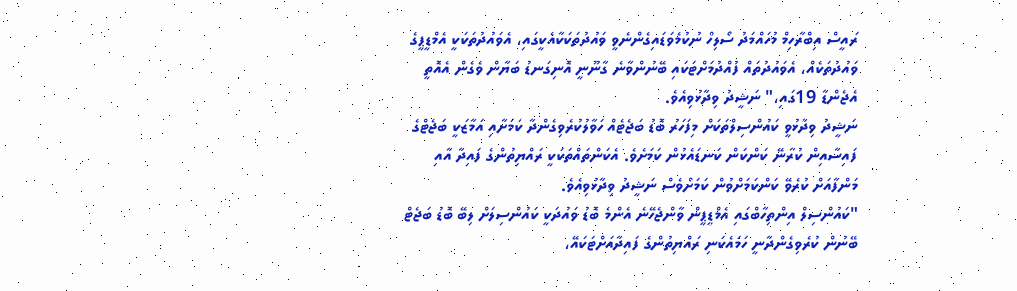ރައީސް އިބްރާހިމް މުހައްމަދު ސޯލިހް ނުކުމެވަޑައިގެންނެވީ ވައުދުތަކަކާއެކީގައި، އެވައުދުތަކަކީ އެމްޑީޕީގެ ވައުދުތަކެއް، އެވައުދުތައް ފުއްދުމަށްޓަކައި ބޭނުންވާނެ ގާނޫނީ އޮނިގަނޑު ބަޔާން ވެގެން އެއޮތީ އެޖެންޑާ 19ގައި،" ނަޝީދު ވިދާޅުވިއެވެ.
ނަޝީދު ވިދާޅުވީ ކައުންސިލްތަކަށް މިފަހަރު ބޮޑު ބަޖެޓެއް ހަވާލުކުރެވިގެންދާ ކަމަށާއި އަމާޒަކީ ބަޖެޓްގެ ފައިސާއިން ކުރާނޭ ކަންކަން ކަނޑައެޅުން ކަމަށެވެ. އެކަންތައްތަކަކީ ރައްޔިތުންގެ ފައިދާ އާއި މަންފާއަށް ކުރެވޭ ކަންކަމަށްވުން ކަމަށްވެސް ނަޝީދު ވިދާޅުވިއެވެ.
"ކައުންސިލް އިންތިހާބްގައި އެމްޑީޕީން ވާންޖެހޭނެ އެންމެ ބޮޑު ވައުދަކީ ކައުންސިލަށް ލިބޭ ބޮޑު ބަޖެޓް ބޭނުން ކުރެވިގެންދާނީ ހަމައެކަނި ރައްޔިތުންގެ ފައިދާއަށްޓަކައޭ،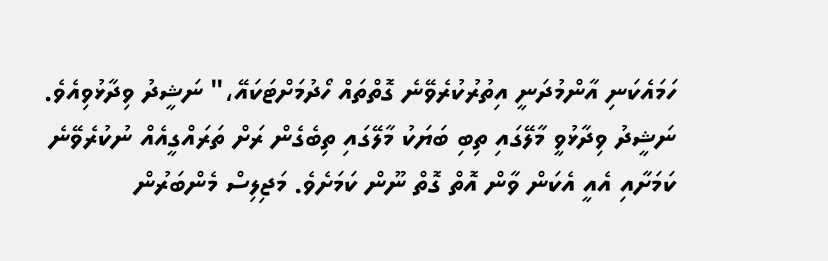ހަމައެކަނި އާންމުދަނީ އިތުރުކުރެވޭނެ ގޮތްތައް ހޯދުމަށްޓަކައޭ،" ނަޝީދު ވިދާޅުވިއެވެ.
ނަޝީދު ވިދާޅުވީ މާލޭގައި ތިބި ބަޔަކު މާލޭގައި ތިބެގެން ރަށް ތަރައްގީއެއް ނުކުރެވޭނެ ކަމަށާއި އެއީ އެކަން ވާން އޮތް ގޮތް ނޫން ކަމަށެވެ. މަޖިލިސް މެންބަރުން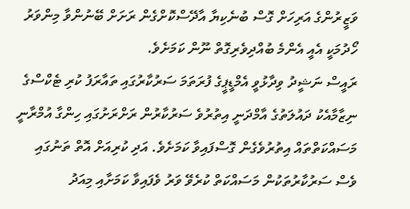ވަޒީރުންގެ އަރިހަށް ގޮސް ބުނެކިޔާ އާދޭސްކޮށްގެން ރަށަށް ބޭނުންވާ މިންވަރު ހޯދުމަކީ އެއީ އެންމެ ބުއްދިވެރިގޮތް ނޫން ކަމަށެވެ.
ރައީސް ނަޝީދު ވިދާޅުވީ އެމްޑީޕީގެ ފުރަތަމަ ސަރުކާރުގައި ތައާރަފު ކުރި ޓެކްސްގެ ނިޒާމާއެކު ދައުލަތުގެ އާމްދަނީ އިތުރުވެ ސަރުކާރުން ރަށްރަށުގައި ހިންގާ އުމްރާނީ މަސައްކަތްތައް އިތުރުވެގެން ގޮސްފައިވާ ކަމަށެވެ. އަދި ކުރިއަށް އޮތް ތަނުގައި ވެސް ސަރުކާރުތަކުން މަސައްކަތް ކުރެވޭ ވަރު ވެފައިވާ ކަމަށާއި މިއަދު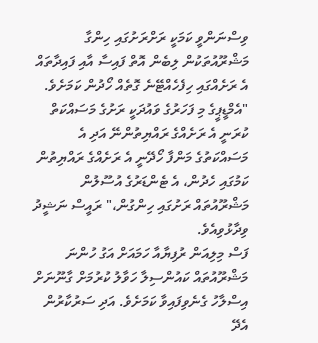ވިސްނަންވީ ކަމަކީ ރަށްރަށުގައި ހިންގާ މަޝްރޫއުތަކުން ލިބެން އޮތް ފައިސާ އާއި ފައިދާތައް އެ ރަށެއްގައި ހިފެހެއްޓޭނެ ގޮތެއް ހޯދުން ކަމަށެވެ.
"އެމްޑީޕީގެ މި ފަހަރުގެ ވައުދަކީ ރަށުގެ މަސައްކަތް ކުރަނީ އެ ރަށެއްގެ ރައްޔިތުންނޭ އަދި އެ މަސައްކަތުގެ މަންފާ ހޯދޭނީ އެ ރަށެއްގެ ރައްޔިތުން ކަމުގައި ހެދުން، އެ ޓެންޑަރުގެ އުސޫލުން މަޝްރޫއުތައް ރަށުގައި ހިންގުން،" ރައީސް ނަޝީދު ވިދާޅުވިއެވެ.
ފަސް މިލިއަން ރުފިޔާއާ ހަމައަށް އަގު ހުންނަ މަޝްރޫއުތައް ކައުންސިލާ ހަވާލު ކުރުމަށް ގާނޫނަށް އިސްލާހު ގެނެވިފައިވާ ކަމަށެވެ. އަދި ސަރުކާރުން އެދޭ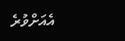އެއަށްވުރެ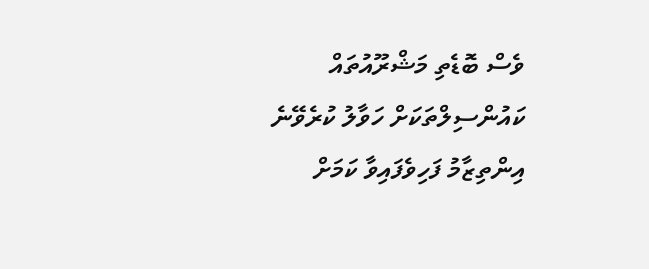ވެސް ބޮޑެތި މަޝްރޫއުތައް ކައުންސިލްތަކަށް ހަވާލު ކުރެވޭނެ އިންތިޒާމު ފަހިވެފައިވާ ކަމަށް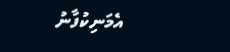އެމަނިކުފާނު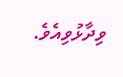ވިދާޅުވިއެވެ.